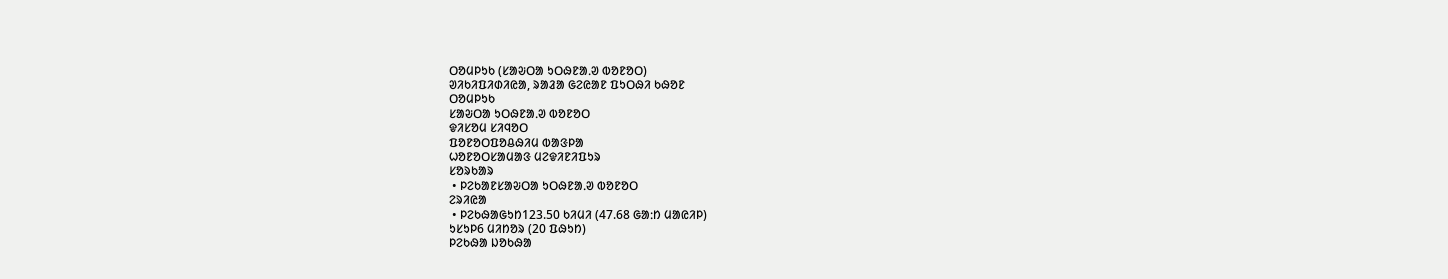ᱛᱚᱢᱞᱩᱠ (ᱥᱟᱶᱛᱟ ᱩᱛᱷᱱᱟᱹᱣ ᱵᱚᱱᱚᱛ)
ᱣᱤᱠᱤᱯᱤᱰᱤᱭᱟ, ᱨᱟᱲᱟ ᱜᱮᱭᱟᱱ ᱯᱩᱛᱷᱤ ᱠᱷᱚᱱ
ᱛᱚᱢᱞᱩᱠ
ᱥᱟᱶᱛᱟ ᱩᱛᱷᱱᱟᱹᱣ ᱵᱚᱱᱚᱛ
ᱫᱤᱥᱚᱢ ᱥᱤᱧᱚᱛ
ᱯᱚᱱᱚᱛᱯᱚᱪᱷᱤᱢ ᱵᱟᱝᱞᱟ
ᱦᱚᱱᱚᱛᱥᱟᱢᱟᱝ ᱢᱮᱫᱤᱱᱤᱯᱩᱨ
ᱥᱚᱨᱠᱟᱨ
 • ᱞᱮᱠᱟᱱᱥᱟᱶᱛᱟ ᱩᱛᱷᱱᱟᱹᱣ ᱵᱚᱱᱚᱛ
ᱮᱨᱤᱭᱟ
 • ᱞᱮᱠᱷᱟᱜᱩᱴ123.50 ᱠᱤᱢᱤ (47.68 ᱜᱟᱺᱴ ᱢᱟᱭᱤᱞ)
ᱩᱥᱩᱞ6 ᱢᱤᱴᱚᱨ (20 ᱯᱷᱩᱴ)
ᱞᱮᱠᱷᱟ ᱡᱚᱠᱷᱟ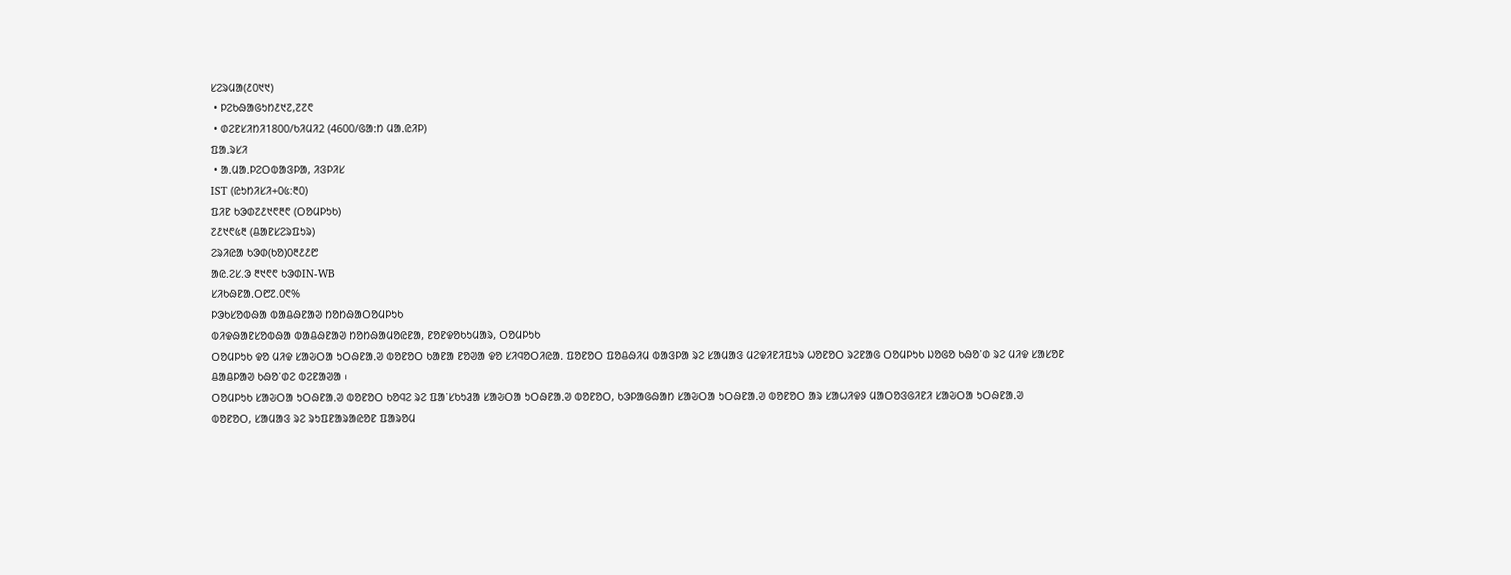ᱥᱮᱨᱢᱟ(᱒᱐᱑᱑)
 • ᱞᱮᱠᱷᱟᱜᱩᱴ᱒᱑᱗,᱗᱗᱖
 • ᱰᱮᱱᱥᱤᱴᱤ1800/ᱠᱤᱢᱤ2 (4600/ᱜᱟᱺᱴ ᱢᱟᱹᱭᱤᱞ)
ᱯᱟᱹᱨᱥᱤ
 • ᱟᱹᱢᱟᱹᱞᱮᱛᱵᱟᱝᱞᱟ, ᱤᱝᱞᱤᱥ
IST (ᱭᱩᱴᱤᱥᱤ+᱐᱕:᱓᱐)
ᱯᱤᱱ ᱠᱳᱰ᱗᱒᱑᱖᱓᱖ (ᱛᱚᱢᱞᱩᱠ)
᱗᱒᱑᱖᱕᱓ (ᱪᱟᱱᱥᱮᱨᱯᱩᱨ)
ᱮᱨᱤᱭᱟ ᱠᱳᱰ(ᱠᱚ)᱐᱓᱒᱒᱘
ᱟᱭ.ᱮᱥ.ᱳ ᱓᱑᱖᱖ ᱠᱳᱰIN-WB
ᱥᱤᱠᱷᱱᱟᱹᱛ᱘᱗.᱐᱖%
ᱞᱳᱠᱥᱚᱵᱷᱟ ᱵᱟᱪᱷᱱᱟᱣ ᱴᱚᱴᱷᱟᱛᱚᱢᱞᱩᱠ
ᱵᱤᱫᱷᱟᱱᱥᱚᱵᱷᱟ ᱵᱟᱪᱷᱱᱟᱣ ᱴᱚᱴᱷᱟᱢᱚᱭᱱᱟ, ᱱᱚᱱᱫᱚᱠᱩᱢᱟᱨ, ᱛᱚᱢᱞᱩᱠ
ᱛᱚᱢᱞᱩᱠ ᱫᱚ ᱢᱤᱫ ᱥᱟᱶᱛᱟ ᱩᱛᱷᱱᱟᱹᱣ ᱵᱚᱱᱚᱛ ᱠᱟᱱᱟ ᱱᱚᱣᱟ ᱫᱚ ᱥᱤᱧᱚᱛᱤᱭᱟᱹ ᱯᱚᱱᱚᱛ ᱯᱚᱪᱷᱤᱢ ᱵᱟᱝᱞᱟ ᱨᱮ ᱥᱟᱢᱟᱝ ᱢᱮᱫᱤᱱᱤᱯᱩᱨ ᱦᱚᱱᱚᱛ ᱨᱮᱱᱟᱜ ᱛᱚᱢᱞᱩᱠ ᱡᱚᱜᱚ ᱠᱷᱚᱸᱰ ᱨᱮ ᱢᱤᱫ ᱥᱟᱥᱚᱱ ᱪᱟᱪᱞᱟᱣ ᱠᱷᱚᱸᱰᱮ ᱵᱮᱱᱟᱣᱟ ᱾
ᱛᱚᱢᱞᱩᱠ ᱥᱟᱶᱛᱟ ᱩᱛᱷᱱᱟᱹᱣ ᱵᱚᱱᱚᱛ ᱠᱚᱧᱮ ᱨᱮ ᱯᱟᱸᱥᱠᱩᱲᱟ ᱥᱟᱶᱛᱟ ᱩᱛᱷᱱᱟᱹᱣ ᱵᱚᱱᱚᱛ, ᱠᱳᱞᱟᱜᱷᱟᱴ ᱥᱟᱶᱛᱟ ᱩᱛᱷᱱᱟᱹᱣ ᱵᱚᱱᱚᱛ ᱟᱨ ᱥᱟᱦᱤᱫᱽ ᱢᱟᱛᱚᱝᱜᱤᱱᱤ ᱥᱟᱶᱛᱟ ᱩᱛᱷᱱᱟᱹᱣ ᱵᱚᱱᱚᱛ, ᱥᱟᱢᱟᱝ ᱨᱮ ᱨᱩᱯᱱᱟᱨᱟᱭᱚᱱ ᱯᱟᱨᱚᱢ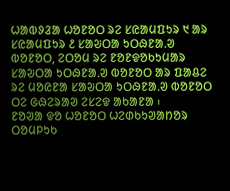ᱦᱟᱵᱽᱲᱟ ᱦᱚᱱᱚᱛ ᱨᱮ ᱥᱭᱟᱢᱯᱩᱨ ᱑ ᱟᱨ ᱥᱭᱟᱢᱯᱩᱨ ᱒ ᱥᱟᱶᱛᱟ ᱩᱛᱷᱱᱟᱹᱣ ᱵᱚᱱᱚᱛ, ᱮᱛᱚᱢ ᱨᱮ ᱱᱚᱱᱫᱚᱠᱩᱢᱟᱨ ᱥᱟᱶᱛᱟ ᱩᱛᱷᱱᱟᱹᱣ ᱵᱚᱱᱚᱛ ᱟᱨ ᱯᱟᱪᱮ ᱨᱮ ᱢᱚᱭᱱᱟ ᱥᱟᱶᱛᱟ ᱩᱛᱷᱱᱟᱹᱣ ᱵᱚᱱᱚᱛ ᱛᱮ ᱜᱷᱮᱨᱟᱣ ᱮᱥᱮᱫ ᱟᱠᱟᱱᱟ ᱾
ᱱᱚᱣᱟ ᱫᱚ ᱦᱚᱱᱚᱛ ᱦᱮᱰᱠᱩᱣᱟᱴᱚᱨ ᱛᱚᱢᱞᱩᱠ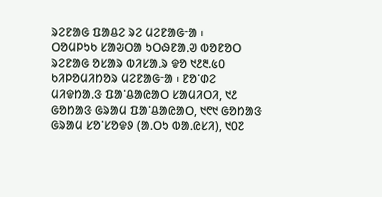ᱨᱮᱱᱟᱜ ᱯᱟᱪᱮ ᱨᱮ ᱢᱮᱱᱟᱜᱼᱟ ᱾
ᱛᱚᱢᱞᱩᱠ ᱥᱟᱶᱛᱟ ᱩᱛᱷᱱᱟᱹᱣ ᱵᱚᱱᱚᱛ ᱨᱮᱱᱟᱜ ᱚᱥᱟᱨ ᱵᱤᱥᱟᱹᱨ ᱫᱚ ᱑᱒᱓.᱕᱐ ᱠᱤᱞᱚᱢᱤᱴᱚᱨ ᱢᱮᱱᱟᱜᱼᱟ ᱾ ᱱᱚᱸᱰᱮ ᱢᱤᱫᱴᱟᱹᱝ ᱯᱟᱸᱪᱟᱭᱟᱛ ᱥᱟᱢᱤᱛᱤ, ᱑᱒ ᱜᱚᱴᱟᱝ ᱜᱨᱟᱢ ᱯᱟᱸᱪᱟᱭᱟᱛ, ᱑᱖᱑ ᱜᱚᱴᱟᱝ ᱜᱨᱟᱢ ᱥᱚᱸᱥᱚᱫᱽ (ᱟᱹᱛᱩ ᱵᱟᱹᱭᱥᱤ), ᱑᱐᱗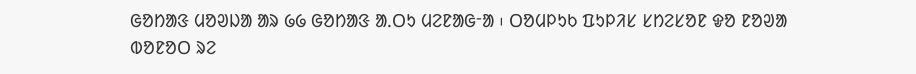ᱜᱚᱴᱟᱝ ᱢᱚᱣᱡᱟ ᱟᱨ ᱙᱙ ᱜᱚᱴᱟᱝ ᱟᱹᱛᱩ ᱢᱮᱱᱟᱜᱼᱟ ᱾ ᱛᱚᱢᱞᱩᱠ ᱯᱩᱞᱤᱥ ᱥᱴᱮᱥᱚᱱ ᱫᱚ ᱱᱚᱣᱟ ᱵᱚᱱᱚᱛ ᱨᱮ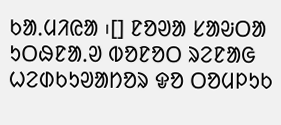ᱠᱟᱹᱢᱤᱭᱟ ᱾[] ᱱᱚᱣᱟ ᱥᱟᱶᱛᱟ ᱩᱛᱷᱱᱟᱹᱣ ᱵᱚᱱᱚᱛ ᱨᱮᱱᱟᱜ ᱦᱮᱰᱠᱩᱣᱟᱴᱚᱨ ᱫᱚ ᱛᱚᱢᱞᱩᱠ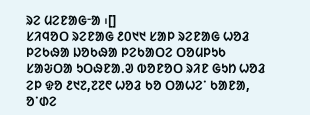ᱨᱮ ᱢᱮᱱᱟᱜᱼᱟ ᱾[]
ᱥᱤᱧᱚᱛ ᱨᱮᱱᱟᱜ ᱒᱐᱑᱑ ᱥᱟᱞ ᱨᱮᱱᱟᱜ ᱦᱚᱲ ᱞᱮᱠᱷᱟ ᱡᱚᱠᱷᱟ ᱞᱮᱠᱟᱛᱮ ᱛᱚᱢᱞᱩᱠ ᱥᱟᱶᱛᱟ ᱩᱛᱷᱱᱟᱹᱣ ᱵᱚᱱᱚᱛ ᱨᱤᱱ ᱜᱩᱴ ᱦᱚᱲ ᱮᱞ ᱫᱚ ᱒᱑᱗,᱗᱗᱖ ᱦᱚᱲ ᱠᱚ ᱛᱟᱦᱮᱸ ᱠᱟᱱᱟ, ᱚᱸᱰᱮ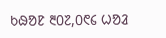ᱠᱷᱚᱱ ᱓᱐᱗,᱐᱖᱔ ᱦᱚᱲ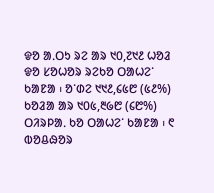ᱫᱚ ᱟᱹᱛᱩ ᱨᱮ ᱟᱨ ᱑᱐,᱗᱑᱒ ᱦᱚᱲ ᱫᱚ ᱥᱚᱦᱚᱨ ᱨᱮᱠᱚ ᱛᱟᱦᱮᱸ ᱠᱟᱱᱟ ᱾ ᱚᱸᱰᱮ ᱑᱑᱒,᱔᱕᱘ (᱕᱒%) ᱠᱚᱲᱟ ᱟᱨ ᱑᱐᱕,᱓᱙᱘ (᱔᱘%) ᱛᱤᱨᱞᱟᱹ ᱠᱚ ᱛᱟᱦᱮᱸ ᱠᱟᱱᱟ ᱾ ᱖ ᱵᱚᱪᱷᱚᱨ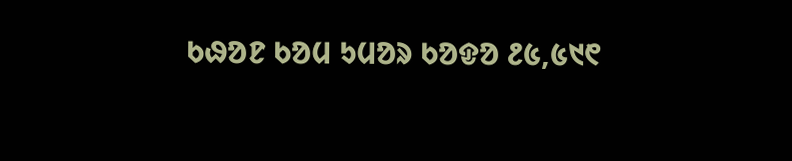ᱠᱷᱚᱱ ᱠᱚᱢ ᱩᱢᱚᱨ ᱠᱚᱫᱚ ᱒᱕,᱕᱑᱖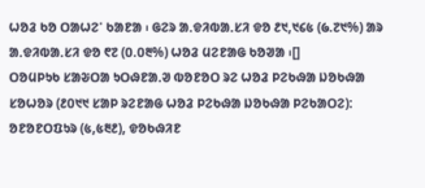ᱦᱚᱲ ᱠᱚ ᱛᱟᱦᱮᱸ ᱠᱟᱱᱟ ᱾ ᱜᱮᱨ ᱟᱹᱫᱤᱵᱟᱹᱥᱤ ᱫᱚ ᱒᱑,᱑᱔᱕ (᱙.᱗᱑%) ᱟᱨ ᱟᱹᱫᱤᱵᱟᱹᱥᱤ ᱫᱚ ᱖᱗ (᱐.᱐᱓%) ᱦᱚᱲ ᱢᱮᱱᱟᱜ ᱠᱚᱣᱟ ᱾[]
ᱛᱚᱢᱞᱩᱠ ᱥᱟᱶᱛᱟ ᱩᱛᱷᱱᱟᱹᱣ ᱵᱚᱱᱚᱛ ᱨᱮ ᱦᱚᱲ ᱞᱮᱠᱷᱟ ᱡᱚᱠᱷᱟ ᱥᱚᱦᱚᱨ (᱒᱐᱑᱑ ᱥᱟᱞ ᱨᱮᱱᱟᱜ ᱦᱚᱲ ᱞᱮᱠᱷᱟ ᱡᱚᱠᱷᱟ ᱞᱮᱠᱟᱛᱮ): ᱚᱱᱚᱱᱛᱯᱩᱨ (᱕,᱕᱓᱒), ᱫᱚᱠᱷᱤᱱ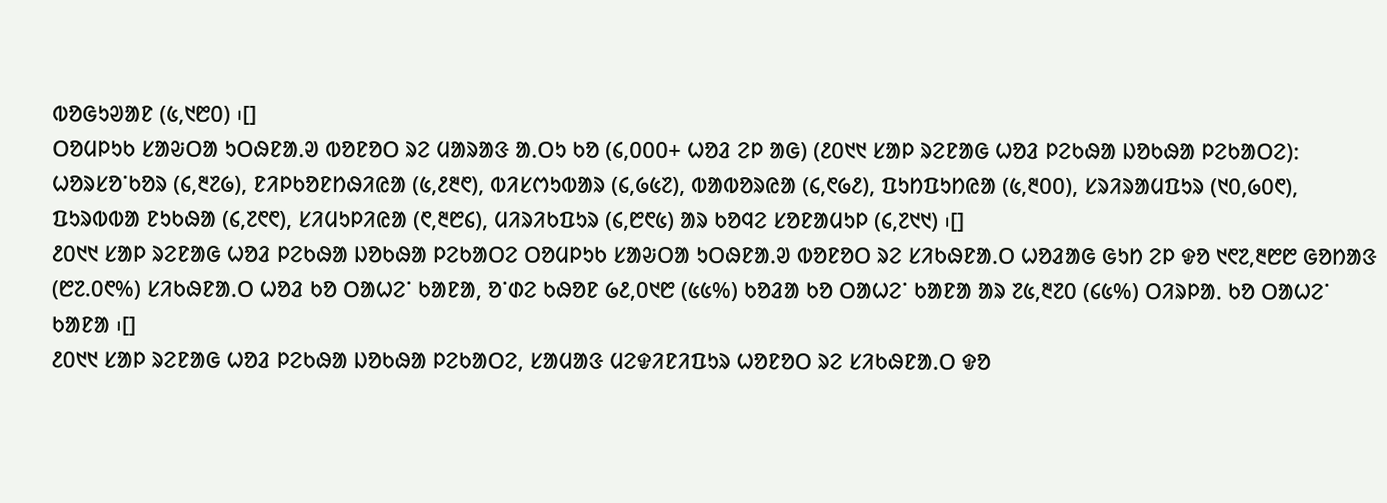ᱵᱚᱜᱩᱣᱟᱱ (᱕,᱑᱘᱐) ᱾[]
ᱛᱚᱢᱞᱩᱠ ᱥᱟᱶᱛᱟ ᱩᱛᱷᱱᱟᱹᱣ ᱵᱚᱱᱚᱛ ᱨᱮ ᱢᱟᱨᱟᱝ ᱟᱹᱛᱩ ᱠᱚ (᱔,᱐᱐᱐+ ᱦᱚᱲ ᱮᱞ ᱟᱜ) (᱒᱐᱑᱑ ᱥᱟᱞ ᱨᱮᱱᱟᱜ ᱦᱚᱲ ᱞᱮᱠᱷᱟ ᱡᱚᱠᱷᱟ ᱞᱮᱠᱟᱛᱮ): ᱦᱚᱨᱥᱚᱸᱠᱚᱨ (᱔,᱓᱗᱙), ᱱᱤᱞᱠᱚᱱᱴᱷᱤᱭᱟ (᱕,᱒᱓᱖), ᱵᱤᱥᱬᱩᱵᱟᱨ (᱔,᱙᱕᱗), ᱵᱟᱵᱚᱨᱭᱟ (᱔,᱖᱙᱒), ᱯᱩᱴᱯᱩᱴᱭᱟ (᱕,᱓᱐᱐), ᱥᱨᱤᱨᱟᱢᱯᱩᱨ (᱑᱐,᱙᱐᱖), ᱯᱩᱨᱵᱵᱟ ᱱᱩᱠᱷᱟ (᱔,᱗᱖᱖), ᱥᱤᱢᱩᱞᱤᱭᱟ (᱖,᱓᱘᱔), ᱢᱤᱨᱤᱠᱯᱩᱨ (᱔,᱘᱖᱕) ᱟᱨ ᱠᱚᱧᱮ ᱥᱚᱱᱟᱢᱩᱞ (᱔,᱗᱑᱑) ᱾[]
᱒᱐᱑᱑ ᱥᱟᱞ ᱨᱮᱱᱟᱜ ᱦᱚᱲ ᱞᱮᱠᱷᱟ ᱡᱚᱠᱷᱟ ᱞᱮᱠᱟᱛᱮ ᱛᱚᱢᱞᱩᱠ ᱥᱟᱶᱛᱟ ᱩᱛᱷᱱᱟᱹᱣ ᱵᱚᱱᱚᱛ ᱨᱮ ᱥᱤᱠᱷᱱᱟᱹᱛ ᱦᱚᱲᱟᱜ ᱜᱩᱴ ᱮᱞ ᱫᱚ ᱑᱖᱗,᱓᱘᱘ ᱜᱚᱴᱟᱝ (᱘᱗.᱐᱖%) ᱥᱤᱠᱷᱱᱟᱹᱛ ᱦᱚᱲ ᱠᱚ ᱛᱟᱦᱮᱸ ᱠᱟᱱᱟ, ᱚᱸᱰᱮ ᱠᱷᱚᱱ ᱙᱒,᱐᱑᱘ (᱕᱕%) ᱠᱚᱲᱟ ᱠᱚ ᱛᱟᱦᱮᱸ ᱠᱟᱱᱟ ᱟᱨ ᱗᱕,᱓᱗᱐ (᱔᱕%) ᱛᱤᱨᱞᱟᱹ ᱠᱚ ᱛᱟᱦᱮᱸ ᱠᱟᱱᱟ ᱾[]
᱒᱐᱑᱑ ᱥᱟᱞ ᱨᱮᱱᱟᱜ ᱦᱚᱲ ᱞᱮᱠᱷᱟ ᱡᱚᱠᱷᱟ ᱞᱮᱠᱟᱛᱮ, ᱥᱟᱢᱟᱝ ᱢᱮᱫᱤᱱᱤᱯᱩᱨ ᱦᱚᱱᱚᱛ ᱨᱮ ᱥᱤᱠᱷᱱᱟᱹᱛ ᱫᱚ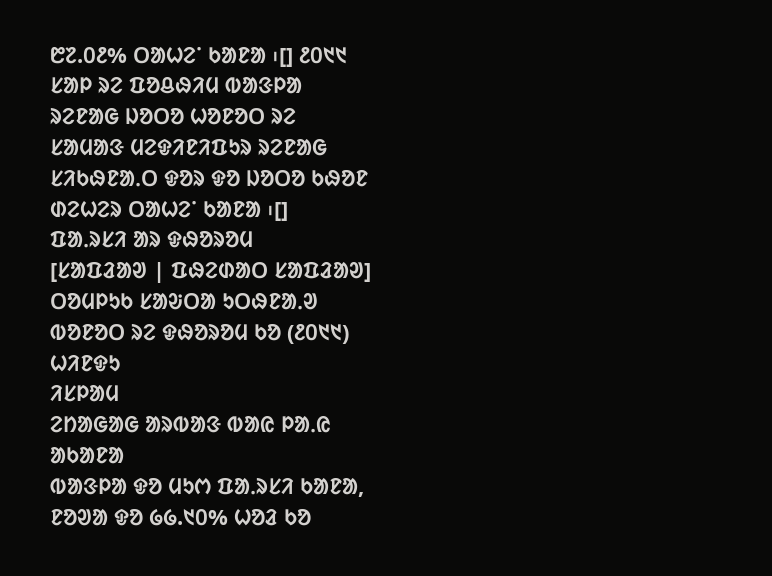᱘᱗.᱐᱒% ᱛᱟᱦᱮᱸ ᱠᱟᱱᱟ ᱾[] ᱒᱐᱑᱑ ᱥᱟᱞ ᱨᱮ ᱯᱚᱪᱷᱤᱢ ᱵᱟᱝᱞᱟ ᱨᱮᱱᱟᱜ ᱡᱚᱛᱚ ᱦᱚᱱᱚᱛ ᱨᱮ ᱥᱟᱢᱟᱝ ᱢᱮᱫᱤᱱᱤᱯᱩᱨ ᱨᱮᱱᱟᱜ ᱥᱤᱠᱷᱱᱟᱹᱛ ᱫᱚᱨ ᱫᱚ ᱡᱚᱛᱚ ᱠᱷᱚᱱ ᱰᱮᱦᱮᱨ ᱛᱟᱦᱮᱸ ᱠᱟᱱᱟ ᱾[]
ᱯᱟᱹᱨᱥᱤ ᱟᱨ ᱫᱷᱚᱨᱚᱢ
[ᱥᱟᱯᱲᱟᱣ | ᱯᱷᱮᱰᱟᱛ ᱥᱟᱯᱲᱟᱣ]
ᱛᱚᱢᱞᱩᱠ ᱥᱟᱶᱛᱟ ᱩᱛᱷᱱᱟᱹᱣ ᱵᱚᱱᱚᱛ ᱨᱮ ᱫᱷᱚᱨᱚᱢ ᱠᱚ (᱒᱐᱑᱑)
ᱦᱤᱱᱫᱩ
ᱤᱥᱞᱟᱢ
ᱮᱴᱟᱜᱟᱜ ᱟᱨᱵᱟᱝ ᱵᱟᱭ ᱞᱟᱹᱭ ᱟᱠᱟᱱᱟ
ᱵᱟᱝᱞᱟ ᱫᱚ ᱢᱩᱬ ᱯᱟᱹᱨᱥᱤ ᱠᱟᱱᱟ, ᱱᱚᱣᱟ ᱫᱚ ᱙᱙.᱑᱐% ᱦᱚᱲ ᱠᱚ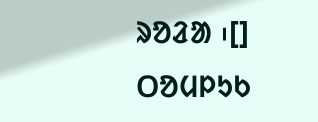ᱨᱚᱲᱟ ᱾[]
ᱛᱚᱢᱞᱩᱠ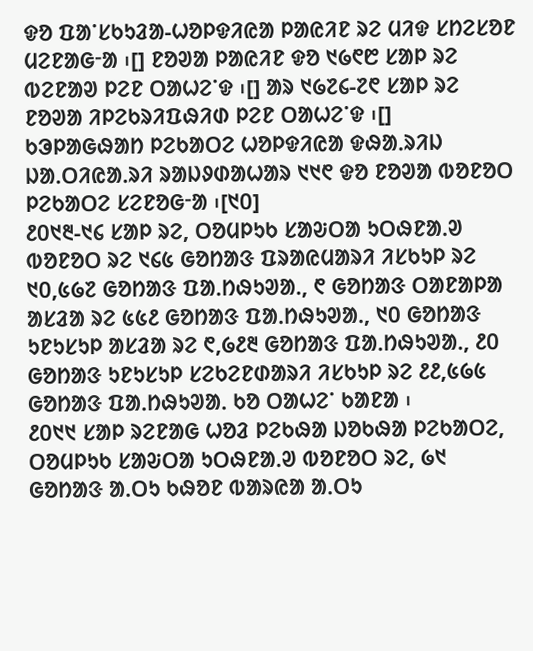ᱫᱚ ᱯᱟᱸᱥᱠᱩᱲᱟ-ᱦᱚᱞᱫᱤᱭᱟ ᱞᱟᱭᱤᱱ ᱨᱮ ᱢᱤᱫ ᱥᱴᱮᱥᱚᱱ ᱢᱮᱱᱟᱜᱼᱟ ᱾[] ᱱᱚᱣᱟ ᱞᱟᱭᱤᱱ ᱫᱚ ᱑᱙᱖᱘ ᱥᱟᱞ ᱨᱮ ᱵᱮᱱᱟᱣ ᱞᱮᱱ ᱛᱟᱦᱮᱸᱫ ᱾[] ᱟᱨ ᱑᱙᱗᱔-᱗᱖ ᱥᱟᱞ ᱨᱮ ᱱᱚᱣᱟ ᱤᱞᱮᱠᱨᱤᱯᱷᱤᱰ ᱞᱮᱱ ᱛᱟᱦᱮᱸᱫ ᱾[]
ᱠᱳᱞᱟᱜᱷᱟᱴ ᱞᱮᱠᱟᱛᱮ ᱦᱚᱞᱫᱤᱭᱟ ᱫᱷᱟᱹᱨᱤᱡ ᱡᱟᱹᱛᱤᱭᱟᱹᱨᱤ ᱨᱟᱡᱽᱰᱟᱦᱟᱨ ᱑᱑᱖ ᱫᱚ ᱱᱚᱣᱟ ᱵᱚᱱᱚᱛ ᱞᱮᱠᱟᱛᱮ ᱥᱮᱱᱚᱜᱼᱟ ᱾[᱑᱐]
᱒᱐᱑᱓-᱑᱔ ᱥᱟᱞ ᱨᱮ, ᱛᱚᱢᱞᱩᱠ ᱥᱟᱶᱛᱟ ᱩᱛᱷᱱᱟᱹᱣ ᱵᱚᱱᱚᱛ ᱨᱮ ᱑᱔᱕ ᱜᱚᱴᱟᱝ ᱯᱨᱟᱭᱢᱟᱨᱤ ᱤᱥᱠᱩᱞ ᱨᱮ ᱑᱐,᱕᱙᱗ ᱜᱚᱴᱟᱝ ᱯᱟᱹᱴᱷᱩᱣᱟᱹ, ᱖ ᱜᱚᱴᱟᱝ ᱛᱟᱱᱟᱞᱟ ᱟᱥᱲᱟ ᱨᱮ ᱕᱕᱒ ᱜᱚᱴᱟᱝ ᱯᱟᱹᱴᱷᱩᱣᱟᱹ, ᱑᱐ ᱜᱚᱴᱟᱝ ᱩᱱᱩᱥᱩᱞ ᱟᱥᱲᱟ ᱨᱮ ᱖,᱙᱒᱓ ᱜᱚᱴᱟᱝ ᱯᱟᱹᱴᱷᱩᱣᱟᱹ, ᱒᱐ ᱜᱚᱴᱟᱝ ᱩᱱᱩᱥᱩᱞ ᱥᱮᱠᱮᱱᱰᱟᱨᱤ ᱤᱥᱠᱩᱞ ᱨᱮ ᱒᱒,᱕᱙᱕ ᱜᱚᱴᱟᱝ ᱯᱟᱹᱴᱷᱩᱣᱟᱹ ᱠᱚ ᱛᱟᱦᱮᱸ ᱠᱟᱱᱟ ᱾
᱒᱐᱑᱑ ᱥᱟᱞ ᱨᱮᱱᱟᱜ ᱦᱚᱲ ᱞᱮᱠᱷᱟ ᱡᱚᱠᱷᱟ ᱞᱮᱠᱟᱛᱮ, ᱛᱚᱢᱞᱩᱠ ᱥᱟᱶᱛᱟ ᱩᱛᱷᱱᱟᱹᱣ ᱵᱚᱱᱚᱛ ᱨᱮ, ᱙᱑ ᱜᱚᱴᱟᱝ ᱟᱹᱛᱩ ᱠᱷᱚᱱ ᱵᱟᱨᱭᱟ ᱟᱹᱛᱩ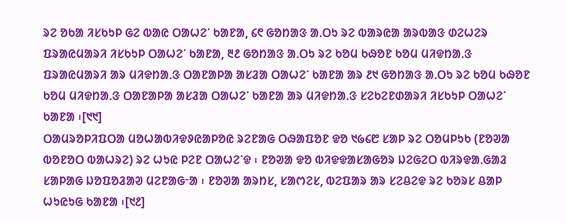ᱨᱮ ᱚᱠᱟ ᱤᱥᱠᱩᱞ ᱜᱮ ᱵᱟᱭ ᱛᱟᱦᱮᱸ ᱠᱟᱱᱟ, ᱔᱖ ᱜᱚᱴᱟᱝ ᱟᱹᱛᱩ ᱨᱮ ᱵᱟᱨᱭᱟ ᱟᱨᱵᱟᱝ ᱰᱮᱦᱮᱨ ᱯᱨᱟᱭᱢᱟᱨᱤ ᱤᱥᱠᱩᱞ ᱛᱟᱦᱮᱸ ᱠᱟᱱᱟ, ᱓᱒ ᱜᱚᱴᱟᱝ ᱟᱹᱛᱩ ᱨᱮ ᱠᱚᱢ ᱠᱷᱚᱱ ᱠᱚᱢ ᱢᱤᱫᱴᱟᱹᱝ ᱯᱨᱟᱭᱢᱟᱨᱤ ᱟᱨ ᱢᱤᱫᱴᱟᱹᱝ ᱛᱟᱱᱟᱞᱟ ᱟᱥᱲᱟ ᱛᱟᱦᱮᱸ ᱠᱟᱱᱟ ᱟᱨ ᱒᱑ ᱜᱚᱴᱟᱝ ᱟᱹᱛᱩ ᱨᱮ ᱠᱚᱢ ᱠᱷᱚᱱ ᱠᱚᱢ ᱢᱤᱫᱴᱟᱹᱝ ᱛᱟᱱᱟᱞᱟ ᱟᱥᱲᱟ ᱛᱟᱦᱮᱸ ᱠᱟᱱᱟ ᱟᱨ ᱢᱤᱫᱴᱟᱹᱝ ᱥᱮᱠᱮᱱᱰᱟᱨᱤ ᱤᱥᱠᱩᱞ ᱛᱟᱦᱮᱸ ᱠᱟᱱᱟ ᱾[᱑᱑]
ᱛᱟᱢᱨᱚᱞᱤᱯᱛᱟ ᱢᱚᱦᱟᱵᱤᱫᱽᱭᱟᱞᱚᱭ ᱨᱮᱱᱟᱜ ᱛᱷᱟᱯᱚᱱ ᱫᱚ ᱑᱙᱔᱘ ᱥᱟᱞ ᱨᱮ ᱛᱚᱢᱞᱩᱠ (ᱱᱚᱣᱟ ᱵᱚᱱᱚᱛ ᱵᱟᱦᱨᱮ) ᱨᱮ ᱦᱩᱭ ᱞᱮᱱ ᱛᱟᱦᱮᱸᱫ ᱾ ᱱᱚᱣᱟ ᱫᱚ ᱵᱤᱫᱫᱟᱥᱟᱜᱚᱨ ᱡᱮᱜᱮᱛ ᱵᱤᱨᱫᱟᱹᱜᱟᱲ ᱥᱟᱞᱟᱜ ᱡᱚᱯᱚᱲᱟᱣ ᱢᱮᱱᱟᱜᱼᱟ ᱾ ᱱᱚᱣᱟ ᱟᱨᱴᱥ, ᱥᱟᱬᱮᱥ, ᱵᱮᱯᱟᱨ ᱟᱨ ᱥᱮᱪᱮᱫ ᱨᱮ ᱠᱚᱨᱥ ᱪᱟᱞ ᱦᱩᱭᱩᱜ ᱠᱟᱱᱟ ᱾[᱑᱒]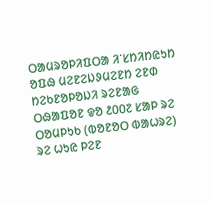ᱛᱟᱢᱨᱚᱞᱤᱯᱛᱟ ᱤᱸᱥᱴᱤᱴᱭᱩᱴ ᱚᱯᱷ ᱢᱮᱱᱮᱡᱽᱢᱮᱱᱴ ᱮᱱᱰ ᱴᱮᱠᱱᱚᱞᱚᱡᱤ ᱨᱮᱱᱟᱜ ᱛᱷᱟᱯᱚᱱ ᱫᱚ ᱒᱐᱐᱗ ᱥᱟᱞ ᱨᱮ ᱛᱚᱢᱞᱩᱠ (ᱵᱚᱱᱚᱛ ᱵᱟᱦᱨᱮ) ᱨᱮ ᱦᱩᱭ ᱞᱮᱱ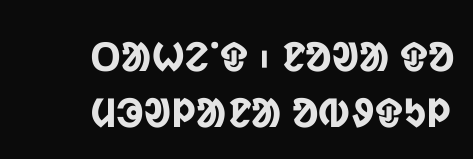ᱛᱟᱦᱮᱸᱫ ᱾ ᱱᱚᱣᱟ ᱫᱚ ᱢᱳᱣᱞᱟᱱᱟ ᱚᱵᱽᱫᱩᱞ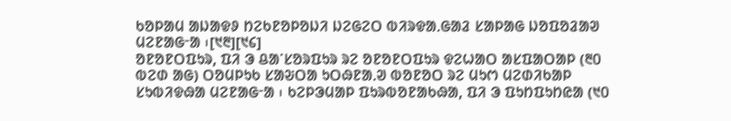ᱠᱚᱞᱟᱢ ᱟᱡᱟᱫᱽ ᱴᱮᱠᱱᱚᱞᱚᱡᱤ ᱡᱮᱜᱮᱛ ᱵᱤᱨᱫᱟᱹᱜᱟᱲ ᱥᱟᱞᱟᱜ ᱡᱚᱯᱚᱲᱟᱣ ᱢᱮᱱᱟᱜᱼᱟ ᱾[᱑᱓][᱑᱔]
ᱚᱱᱚᱱᱛᱯᱩᱨ, ᱯᱤ ᱳ ᱪᱟᱸᱥᱚᱨᱯᱩᱨ ᱨᱮ ᱚᱱᱚᱱᱛᱯᱩᱨ ᱫᱮᱦᱟᱛ ᱟᱥᱯᱟᱛᱟᱞ (᱓᱐ ᱵᱮᱰ ᱟᱜ) ᱛᱚᱢᱞᱩᱠ ᱥᱟᱶᱛᱟ ᱩᱛᱷᱱᱟᱹᱣ ᱵᱚᱱᱚᱛ ᱨᱮ ᱢᱩᱬ ᱢᱮᱰᱤᱠᱟᱞ ᱥᱩᱵᱤᱫᱷᱟ ᱢᱮᱱᱟᱜᱼᱟ ᱾ ᱠᱮᱞᱳᱢᱟᱞ ᱯᱩᱨᱵᱚᱱᱟᱠᱷᱟ, ᱯᱤ ᱳ ᱯᱩᱴᱯᱩᱴᱭᱟ (᱑᱐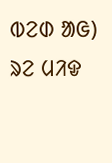ᱵᱮᱰ ᱟᱜ) ᱨᱮ ᱢᱤᱫ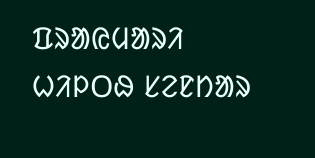ᱯᱨᱟᱭᱢᱟᱨᱤ ᱦᱤᱞᱛᱷ ᱥᱮᱱᱴᱟᱨ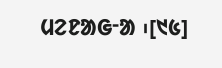ᱢᱮᱱᱟᱜᱼᱟ ᱾[᱑᱕]